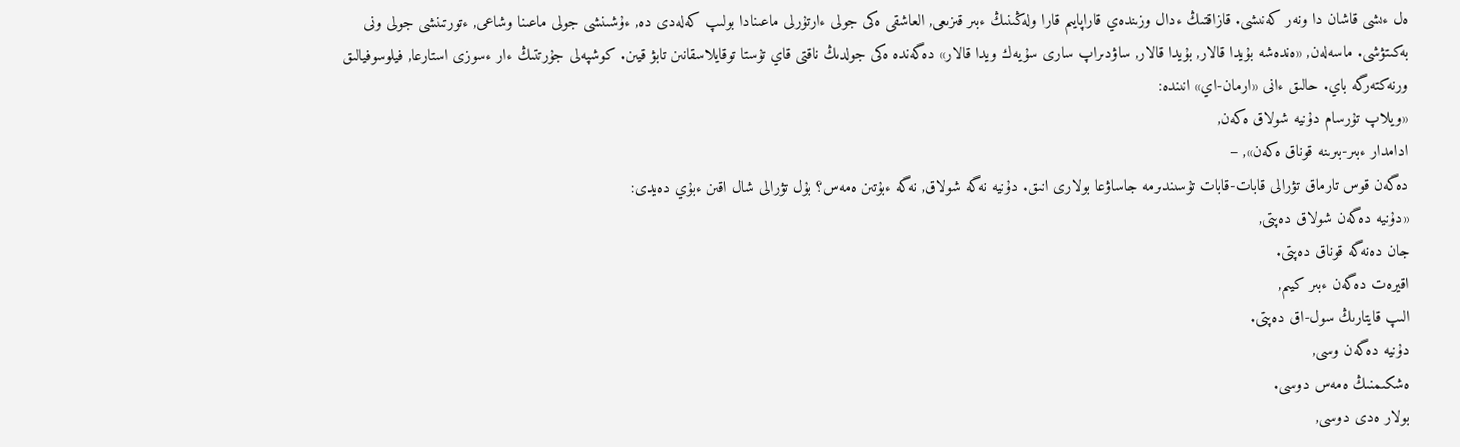ەل ءىشى قاشان دا ونەر كەنىشى. قازاقتىڭ ءدال وزىندەي قاراپايىم قارا ولەڭىنىڭ ءبىر قىزىعى, العاشقى ەكى جولى ءارتۇرلى ماعىنادا بولىپ كەلەدى دە, ءۇشىنشى جولى ماعىنا وشاعى, ءتورتىنشى جولى ونى بەكىتۋشى. ماسەلەن, «ەندەشە بۇيدا قالار, بۇيدا قالار, ساۋدىراپ سارى سۇيەك ويدا قالار» دەگەندە ەكى جولدىڭ ناقتى قاي تۇستا توقايلاسقانىن تابۋ قيىن. كوشپەلى جۇرتتىڭ ءار ءسوزى استارعا, فيلوسوفيالىق ورنەكتەرگە باي. حالىق ءانى «ارمان-اي» انىندە:
«ويلاپ تۇرسام دۇنيە شولاق ەكەن,
ادامدار ءبىر-بىرىنە قوناق ەكەن», –
دەگەن قوس تارماق تۋرالى قابات-قابات تۇسىندىرمە جاساۋعا بولارى انىق. دۇنيە نەگە شولاق, نەگە ءبۇتىن ەمەس؟ بۇل تۋرالى شال اقىن ءبۇي دەيدى:
«دۇنيە دەگەن شولاق دەپتى,
جان دەنەگە قوناق دەپتى.
اقيرەت دەگەن ءبىر كيىم,
الىپ قايتارىڭ سول-اق دەپتى.
دۇنيە دەگەن وسى,
ەشكىمنىڭ ەمەس دوسى.
بولار ەدى دوسى,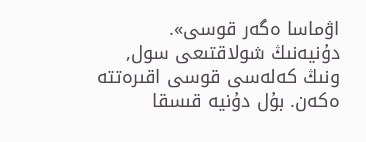اۋماسا ەگەر قوسى».
دۇنيەنىڭ شولاقتىعى سول, ونىڭ كەلەسى قوسى اقىرەتتە ەكەن. بۇل دۇنيە قىسقا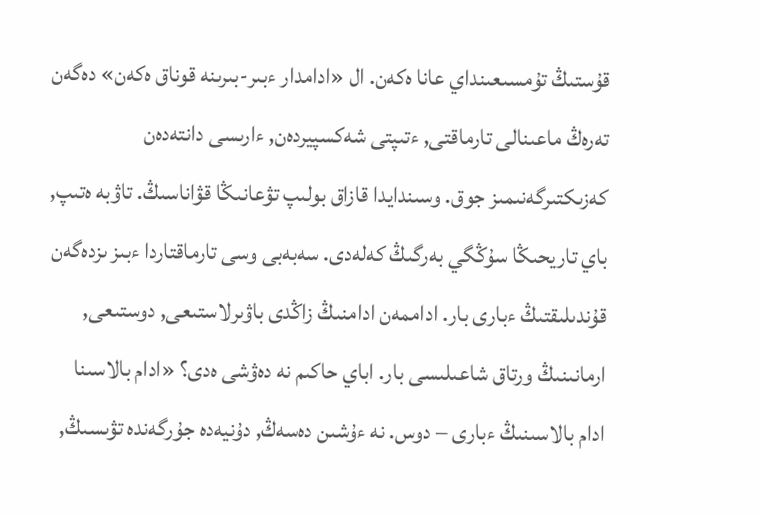قۇستىڭ تۇمسىعىنداي عانا ەكەن. ال «ادامدار ءبىر-بىرىنە قوناق ەكەن» دەگەن تەرەڭ ماعىنالى تارماقتى, ءتىپتى شەكسپيردەن, ءارىسى دانتەدەن كەزىكتىرگەنىمىز جوق. وسىندايدا قازاق بولىپ تۋعانىڭا قۋاناسىڭ. تاۋبە ەتىپ, باي تاريحىڭا سۇڭگي بەرگىڭ كەلەدى. سەبەبى وسى تارماقتاردا ءبىز ىزدەگەن قۇندىلىقتىڭ ءبارى بار. اداممەن ادامنىڭ زاڭدى باۋىرلاستىعى, دوستىعى, ارمانىنىڭ ورتاق شاعىلىسى بار. اباي حاكىم نە دەۋشى ەدى؟ «ادام بالاسىنا ادام بالاسىنىڭ ءبارى – دوس. نە ءۇشىن دەسەڭ, دۇنيەدە جۇرگەندە تۋىسىڭ,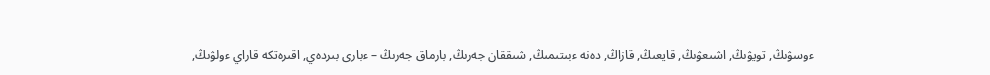ءوسۋىڭ, تويۋىڭ, اشىعۋىڭ, قايعىڭ, قازاڭ, دەنە ءبىتىمىڭ, شىققان جەرىڭ, بارماق جەرىڭ – ءبارى بىردەي, اقىرەتكە قاراي ءولۋىڭ,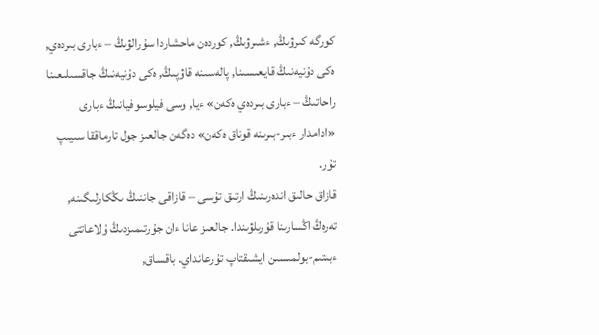كورگە كىرۋىڭ, ءشىرۋىڭ, كوردەن ماحشاردا سۇرالۋىڭ – ءبارى بىردەي, ەكى دۇنيەنىڭ قايعىسىنا, پالەسىنە قاۋپىڭ, ەكى دۇنيەنىڭ جاقسىلىعىنا راحاتىڭ – ءبارى بىردەي ەكەن» ءيا, وسى فيلوسوفيانىڭ ءبارى «ادامدار ءبىر-بىرىنە قوناق ەكەن» دەگەن جالعىز جول تارماققا سىيىپ تۇر.
قازاق حالىق اندەرىنىڭ ارتىق تۇسى – قازاقى جاننىڭ ىڭكارلىگىنە, تەرەڭ اڭسارىنا قۇرىلۋىندا. جالعىز عانا ءان جۇرتىمىزدىڭ ۇلاعاتتى ءبىتىم-بولمىسىن ايشىقتاپ تۇرعانداي. باقساق,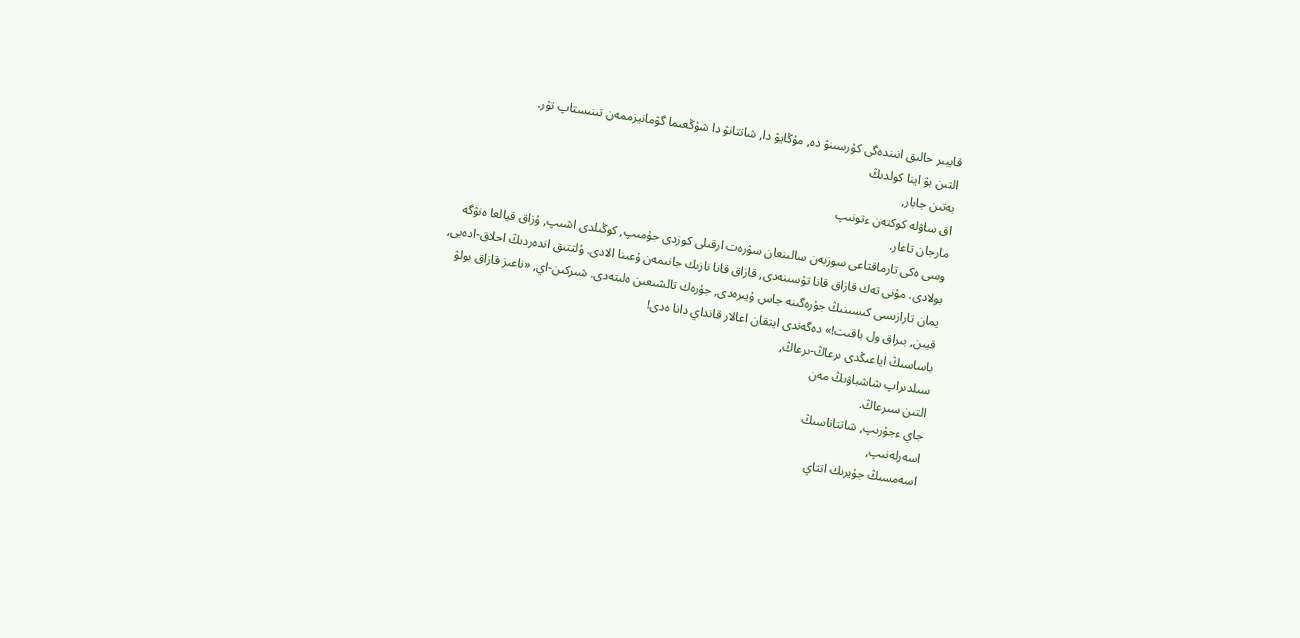قايبىر حالىق انىندەگى كۇرسىنۋ دە, مۇڭايۋ دا, شاتتانۋ دا شۇڭعىما گۋمانيزممەن تىنىستاپ تۇر.
التىن بۋ اينا كولدىڭ
بەتىن جابار,
اق ساۋلە كوكتەن ءتونىپ
مارجان تاعار.
وسى ەكى تارماقتاعى سوزبەن سالىنعان سۋرەت ارقىلى كوزدى جۇمىپ, كوڭىلدى اشىپ, ۇزاق قيالعا ەنۋگە بولادى. مۇنى تەك قازاق قانا تۇسىنەدى, قازاق قانا نازىك جانىمەن ۇعىنا الادى. ۇلتتىق اندەردىڭ احلاق-ادەبى, يمان تارازىسى كىسىنىڭ جۇرەگىنە جاس ۇيىرەدى, جۇرەك تالشىعىن ەلىتەدى. شىركىن-اي, «ناعىز قازاق بولۋ قيىن, بىراق ول باقىت!» دەگەندى ايتقان اعالار قانداي دانا ەدى!
باساسىڭ اياعىڭدى ىرعاڭ-ىرعاڭ,
سىلدىراپ شاشباۋىڭ مەن
التىن سىرعاڭ.
جاي ءجۇرىپ, شاتتاناسىڭ
اسەرلەنىپ,
اسەمسىڭ جۇيرىك اتتاي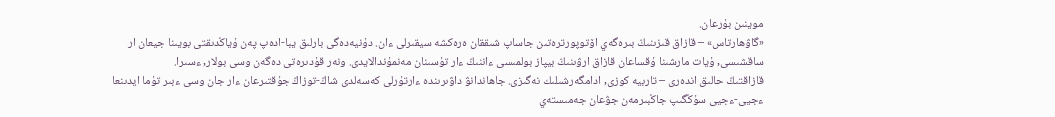موينىن بۇرعان.
«گاۋھارتاس» – قازاق قىزىنىڭ بىرەگەي اۆتوپورترەتىن جاساپ شىققان ەرەكشە سيقىرلى ءان. دۇنيەدەگى بارلىق يبا-ادەپ پەن ۇياڭدىقتى بويىنا جيعان ار ساقشىسى, ۇيات مارشىنا ۇقساعان قازاق ارۋىنىڭ بيپاز بولمىسى ءاننىڭ ءار تۇسىنان مەنمۇندالايدى. ونەر قۇدىرەتى دەگەن وسى بولار, ءسىرا.
قازاقتىڭ حالىق اندەرى – تاربيە كوزى, ادامگەرشىلىك نەگىزى. جاھاندانۋ داۋىرىندە ءارتۇرلى كەسەلدى شاڭ-توزاڭ جۇقتىرعان ءار جان وسى ءبىر تۇما ايدىنعا ءجيى-ءجيى سۇڭگىپ جاڭبىرمەن جۋعان جەمىستەي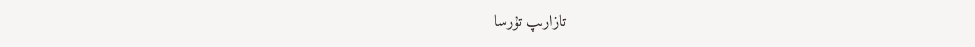تازارىپ تۇرسا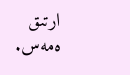ارتىق ەمەس.